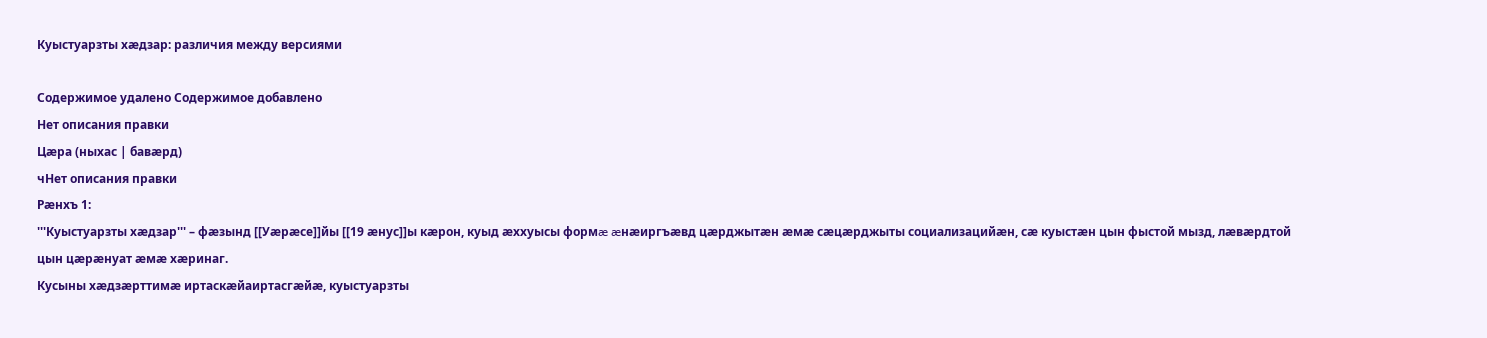Куыстуарзты хæдзар: различия между версиями

Содержимое удалено Содержимое добавлено
Нет описания правки
Цæра (ныхас | бавæрд)
чНет описания правки
Рæнхъ 1:
'''Куыстуарзты хæдзар''' – фæзынд [[Уæрæсе]]йы [[19 æнус]]ы кæрон, куыд æххуысы формæ æнæиргъæвд цæрджытæн æмæ сæцæрджыты социализацийæн, сæ куыстæн цын фыстой мызд, лæвæрдтой цын цæрæнуат æмæ хæринаг.
Кусыны хæдзæрттимæ иртаскæйаиртасгæйæ, куыстуарзты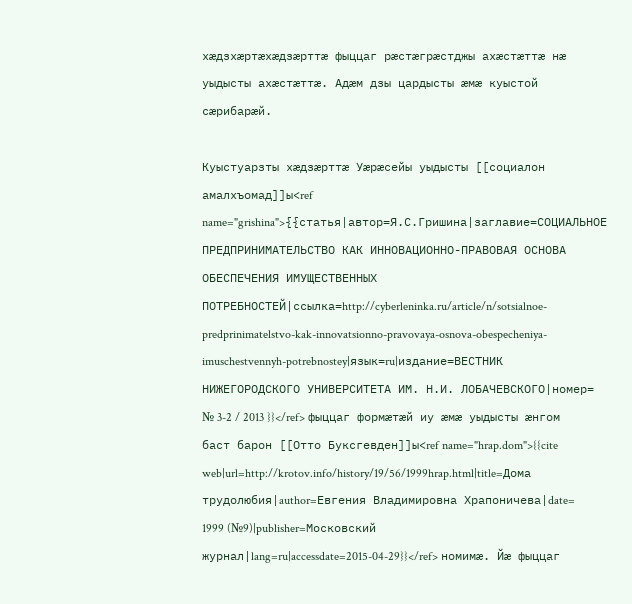хæдзхæртæхæдзæрттæ фыццаг рæстæгрæстджы ахæстæттæ нæ уыдысты ахæстæттæ. Адæм дзы цардысты æмæ куыстой сæрибарæй.

Куыстуарзты хæдзæрттæ Уæрæсейы уыдысты [[социалон амалхъомад]]ы<ref name="grishina">{{статья|автор=Я.С.Гришина|заглавие=СОЦИАЛЬНОЕ ПРЕДПРИНИМАТЕЛЬСТВО КАК ИННОВАЦИОННО-ПРАВОВАЯ ОСНОВА ОБЕСПЕЧЕНИЯ ИМУЩЕСТВЕННЫХ ПОТРЕБНОСТЕЙ|ссылка=http://cyberleninka.ru/article/n/sotsialnoe-predprinimatelstvo-kak-innovatsionno-pravovaya-osnova-obespecheniya-imuschestvennyh-potrebnostey|язык=ru|издание=ВЕСТНИК НИЖЕГОРОДСКОГО УНИВЕРСИТЕТА ИМ. Н.И. ЛОБАЧЕВСКОГО|номер= № 3-2 / 2013 }}</ref> фыццаг формæтæй иу æмæ уыдысты æнгом баст барон [[Отто Буксгевден]]ы<ref name="hrap.dom">{{cite web|url=http://krotov.info/history/19/56/1999hrap.html|title=Дома трудолюбия|author=Евгения Владимировна Храпоничева|date= 1999 (№9)|publisher=Московский журнал|lang=ru|accessdate=2015-04-29}}</ref> номимæ. Йæ фыццаг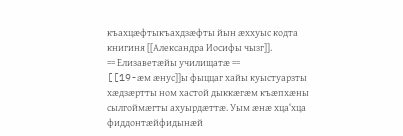къахцæфтыкъахдзæфты йын æххуыс кодта книгиня [[Александра Иосифы чызг]].
== Елизаветæйы училищатæ ==
[[19-æм æнус]]ы фыццаг хайы куыстуарзты хæдзæртты ном хастой дыккæгæм къæпхæны сылгоймæгты ахуырдæттæ. Уым æнæ хца‘хца фиддонтæйфидынæй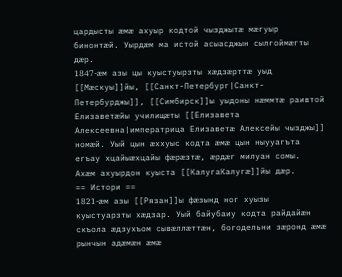цардысты æмæ ахуыр кодтой чызджытæ мæгуыр бинонтæй. Уырдæм ма истой асыасджын сылгоймæгты дæр.
1847-æм азы цы куыстуырзты хæдзæрттæ уыд [[Мæскуы]]йы, [[Санкт-Петербург|Санкт-Петербурджы]], [[Симбирск]]ы уыдоны нæммтæ раивтой Елизаветæйы училищæты [[Елизавета Алексеевна|императрица Елизаветæ Алексейы чызджы]] номæй. Уый цын æххуыс кодта æмæ цын ныууагъта егъау хцайыæхцайы фæрæзтæ, æрдæг милуан сомы.
Ахæм ахуырдон куыста [[КалугаКалугæ]]йы дæр.
== Истори ==
1821-æм азы [[Рязан]]ы фæзынд ног хуызы куыстуарзты хæдзар. Уый байубаиу кодта райдайæн скъола æдзухъом сывæллæттæн, богодельни зæронд æмæ рынчын адæмæн æмæ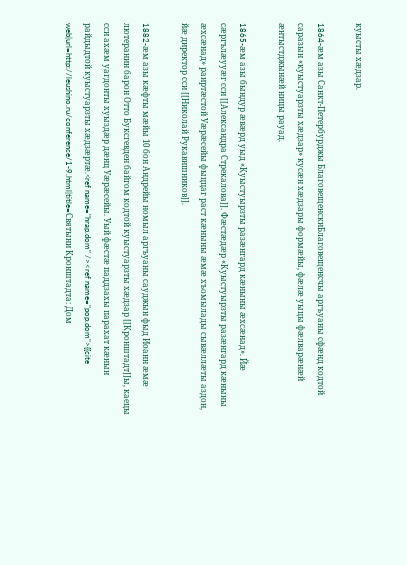куысты хæдзар.

1864-æм азы Санкт-Петербурджы БлаговещенскиБлаговещенсчы аргъуаны сфæнд кодтой саразын «куыстуарзты хæдзар» кусæн хæдзары формæйы, фæлæ уыцы фæлварæнæй æнтыстджынæй ницы рауад.

1865-æм азы бындур æвæрд уыд «Куыстуырзты разæнгард кæныны æхсæнад». Йæ сæргълæууæг сси [[Александра Стрекалова]]. Фæстæдæр «Куыстуырзты разæнгард кæныны æхсæнад» раиртæстой Уæрæсейы фыццаг раст кæныны æмæ хъомылады сывæллæты аздон, йæ директор сси [[Николай Рукавишников]].

1882-æм азы кæфты мæйы 10 бон Андрейы номыл аргъуаны сауджын фыд Иоанн æмæ лютеранин барон Отто Буксгевден байгом кодтой куыстуарзты хæдзар [[Кронштадт]]ы, каецы сси ахæм уагдонты хуыздæр дæнц Уæрæсейы. Уый фæстæ паддзахы парахат кæнын райдыдтой куыстуарзты хæдзæртæ.<ref name="hrap.dom" /><ref name="pop.dom">{{cite web|url=http://leushino.ru/conference/1-9.html|title=Святыни Кронштадта: Дом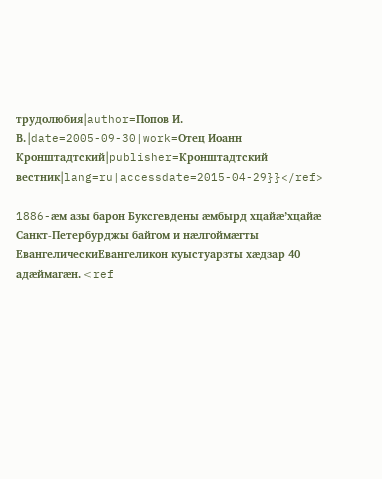трудолюбия|author=Попов И. В.|date=2005-09-30|work=Отец Иоанн Кронштадтский|publisher=Кронштадтский вестник|lang=ru|accessdate=2015-04-29}}</ref>

1886-æм азы барон Буксгевдены æмбырд хцайæ’хцайæ Санкт-Петербурджы байгом и нæлгоймæгты ЕвангелическиЕвангеликон куыстуарзты хæдзар 40 адæймагæн.<ref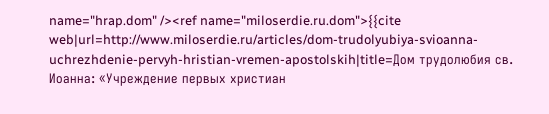name="hrap.dom" /><ref name="miloserdie.ru.dom">{{cite web|url=http://www.miloserdie.ru/articles/dom-trudolyubiya-svioanna-uchrezhdenie-pervyh-hristian-vremen-apostolskih|title=Дом трудолюбия св. Иоанна: «Учреждение первых христиан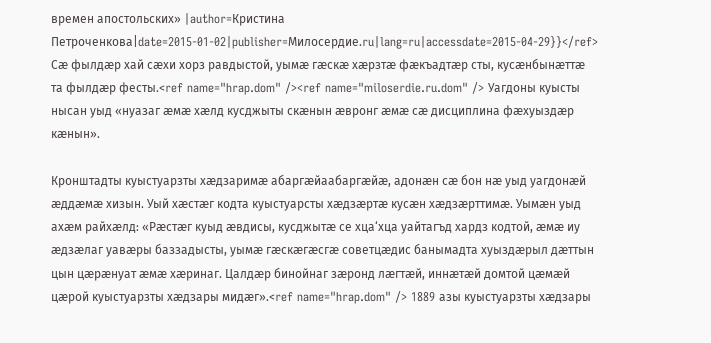времен апостольских» |author=Кристина Петроченкова|date=2015-01-02|publisher=Милосердие.ru|lang=ru|accessdate=2015-04-29}}</ref> Сæ фылдæр хай сæхи хорз равдыстой, уымæ гæскæ хæрзтæ фæкъадтæр сты, кусæнбынæттæ та фылдæр фесты.<ref name="hrap.dom" /><ref name="miloserdie.ru.dom" /> Уагдоны куысты нысан уыд «нуазаг æмæ хæлд кусджыты скæнын æвронг æмæ сæ дисциплина фæхуыздæр кæнын».

Кронштадты куыстуарзты хæдзаримæ абаргæйаабаргæйæ, адонæн сæ бон нæ уыд уагдонæй æддæмæ хизын. Уый хæстæг кодта куыстуарсты хæдзæртæ кусæн хæдзæрттимæ. Уымæн уыд ахæм райхæлд: «Рæстæг куыд æвдисы, кусджытæ се хца‘хца уайтагъд хардз кодтой, æмæ иу æдзæлаг уавæры баззадысты, уымæ гæскæгæсгæ советцæдис банымадта хуыздæрыл дæттын цын цæрæнуат æмæ хæринаг. Цалдæр бинойнаг зæронд лæгтæй, иннæтæй домтой цæмæй цæрой куыстуарзты хæдзары мидæг».<ref name="hrap.dom" /> 1889 азы куыстуарзты хæдзары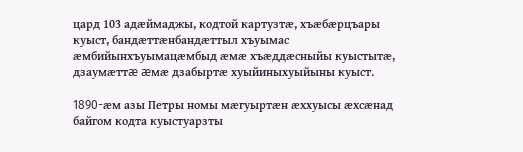цард 103 адæймаджы, кодтой картузтæ, хъæбæрцъары куыст, бандæттæнбандæттыл хъуымас æмбийынхъуымацæмбыд æмæ хъæддæсныйы куыстытæ, дзаумæттæ æмæ дзабыртæ хуыйиныхуыйыны куыст.

1890-æм азы Петры номы мæгуыртæн æххуысы æхсæнад байгом кодта куыстуарзты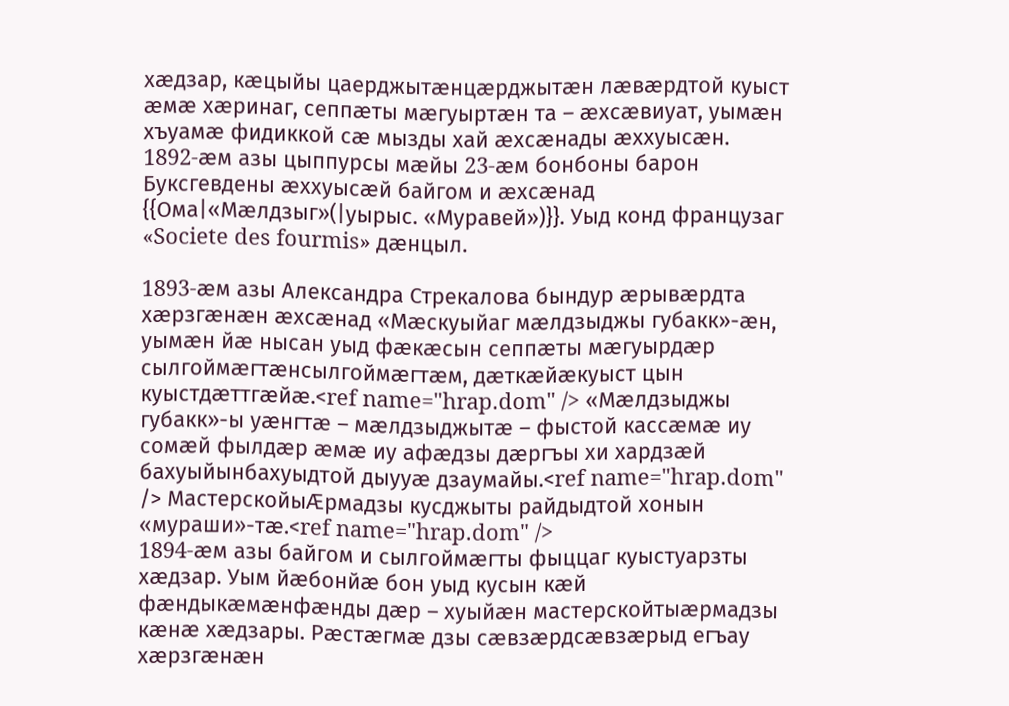хæдзар, кæцыйы цаерджытæнцæрджытæн лæвæрдтой куыст æмæ хæринаг, сеппæты мæгуыртæн та – æхсæвиуат, уымæн хъуамæ фидиккой сæ мызды хай æхсæнады æххуысæн.
1892-æм азы цыппурсы мæйы 23-æм бонбоны барон Буксгевдены æххуысæй байгом и æхсæнад {{Ома|«Мæлдзыг»(|уырыс. «Муравей»)}}. Уыд конд французаг «Societe des fourmis» дæнцыл.

1893-æм азы Александра Стрекалова бындур æрывæрдта хæрзгæнæн æхсæнад «Мæскуыйаг мæлдзыджы губакк»-æн, уымæн йæ нысан уыд фæкæсын сеппæты мæгуырдæр сылгоймæгтæнсылгоймæгтæм, дæткæйæкуыст цын куыстдæттгæйæ.<ref name="hrap.dom" /> «Мæлдзыджы губакк»-ы уæнгтæ – мæлдзыджытæ – фыстой кассæмæ иу сомæй фылдæр æмæ иу афæдзы дæргъы хи хардзæй бахуыйынбахуыдтой дыууæ дзаумайы.<ref name="hrap.dom" /> МастерскойыÆрмадзы кусджыты райдыдтой хонын «мураши»-тæ.<ref name="hrap.dom" />
1894-æм азы байгом и сылгоймæгты фыццаг куыстуарзты хæдзар. Уым йæбонйæ бон уыд кусын кæй фæндыкæмæнфæнды дæр – хуыйæн мастерскойтыæрмадзы кæнæ хæдзары. Рæстæгмæ дзы сæвзæрдсæвзæрыд егъау хæрзгæнæн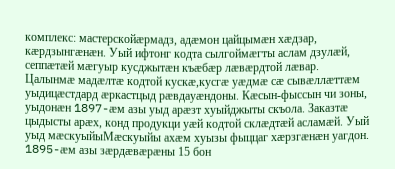комплекс: мастерскойæрмадз, адæмон цайцымæн хæдзар, кæрдзынгæнæн. Уый ифтонг кодта сылгоймæгты аслам дзулæй, сеппæтæй мæгуыр кусджытæн къæбæр лæвæрдтой лæвар. Цалынмæ мадæлтæ кодтой кускæ,кусгæ уæдмæ сæ сывæллæттæм уыдицæстдард æркастцыд рæвдауæндоны. Кæсын-фыссын чи зоны, уыдонæн 1897-æм азы уыд арæзт хуыйджыты скъола. Заказтæ цыдысты арæх, конд продукци уæй кодтой склæдтæй асламæй. Уый уыд мæскуыйыМæскуыйы ахæм хуызы фыццаг хæрзгæнæн уагдон.
1895-æм азы зæрдæвæрæны 15 бон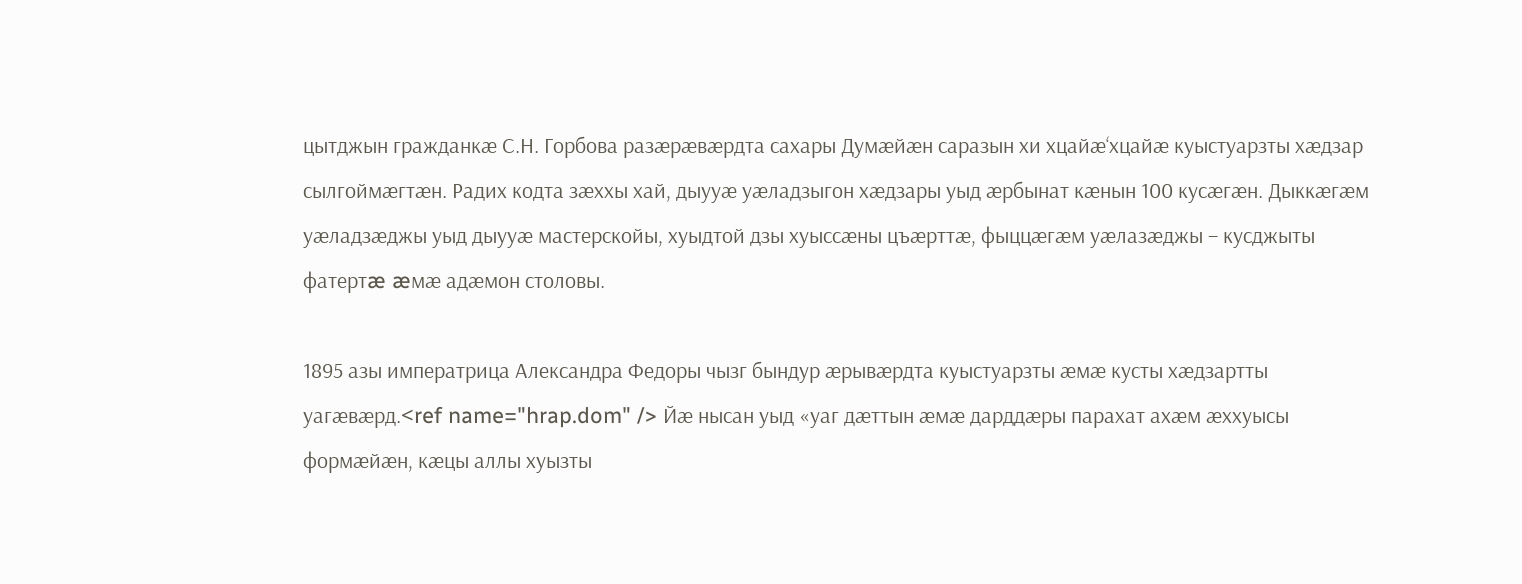цытджын гражданкæ С.Н. Горбова разæрæвæрдта сахары Думæйæн саразын хи хцайæ‘хцайæ куыстуарзты хæдзар сылгоймæгтæн. Радих кодта зæххы хай, дыууæ уæладзыгон хæдзары уыд æрбынат кæнын 100 кусæгæн. Дыккæгæм уæладзæджы уыд дыууæ мастерскойы, хуыдтой дзы хуыссæны цъæрттæ, фыццæгæм уæлазæджы – кусджыты фатертæ æмæ адæмон столовы.

1895 азы императрица Александра Федоры чызг бындур æрывæрдта куыстуарзты æмæ кусты хæдзартты уагæвæрд.<ref name="hrap.dom" /> Йæ нысан уыд «уаг дæттын æмæ дарддæры парахат ахæм æххуысы формæйæн, кæцы аллы хуызты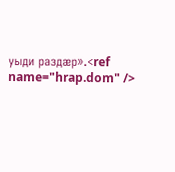уыди раздæр».<ref name="hrap.dom" />